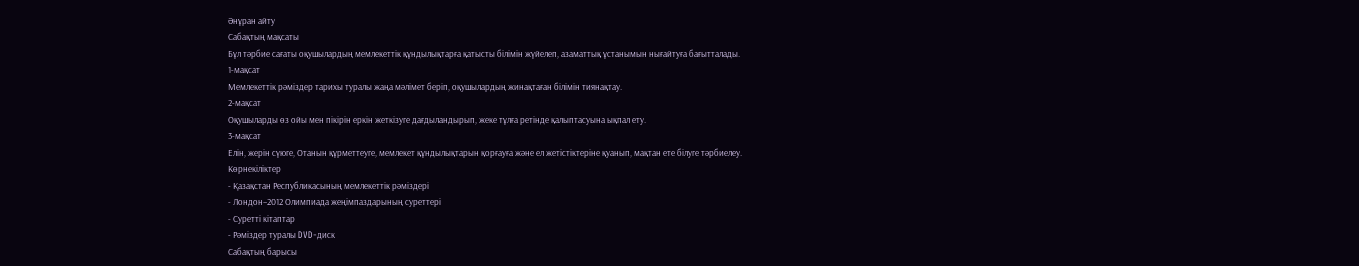Әнұран айту
Сабақтың мақсаты
Бұл тәрбие сағаты оқушылардың мемлекеттік құндылықтарға қатысты білімін жүйелеп, азаматтық ұстанымын нығайтуға бағытталады.
1-мақсат
Мемлекеттік рәміздер тарихы туралы жаңа мәлімет беріп, оқушылардың жинақтаған білімін тиянақтау.
2-мақсат
Оқушыларды өз ойы мен пікірін еркін жеткізуге дағдыландырып, жеке тұлға ретінде қалыптасуына ықпал ету.
3-мақсат
Елін, жерін сүюге, Отанын құрметтеуге, мемлекет құндылықтарын қорғауға және ел жетістіктеріне қуанып, мақтан ете білуге тәрбиелеу.
Көрнекіліктер
- Қазақстан Республикасының мемлекеттік рәміздері
- Лондон–2012 Олимпиада жеңімпаздарының суреттері
- Суретті кітаптар
- Рәміздер туралы DVD-диск
Сабақтың барысы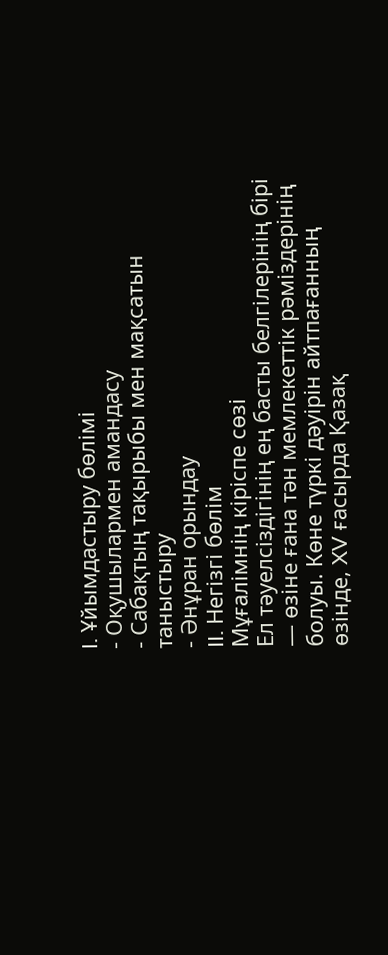I. Ұйымдастыру бөлімі
- Оқушылармен амандасу
- Сабақтың тақырыбы мен мақсатын таныстыру
- Әнұран орындау
II. Негізгі бөлім
Мұғалімнің кіріспе сөзі
Ел тәуелсіздігінің ең басты белгілерінің бірі — өзіне ғана тән мемлекеттік рәміздерінің болуы. Көне түркі дәуірін айтпағанның өзінде, XV ғасырда Қазақ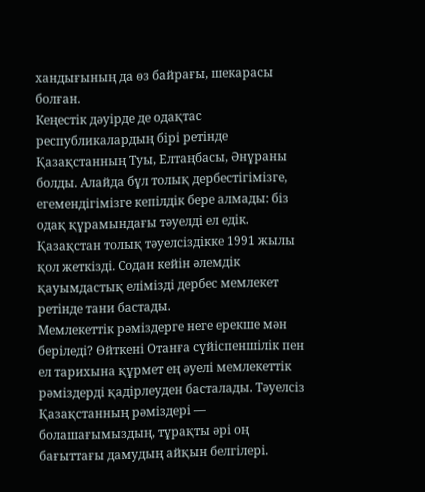хандығының да өз байрағы, шекарасы болған.
Кеңестік дәуірде де одақтас республикалардың бірі ретінде Қазақстанның Туы, Елтаңбасы, Әнұраны болды. Алайда бұл толық дербестігімізге, егемендігімізге кепілдік бере алмады: біз одақ құрамындағы тәуелді ел едік.
Қазақстан толық тәуелсіздікке 1991 жылы қол жеткізді. Содан кейін әлемдік қауымдастық елімізді дербес мемлекет ретінде тани бастады.
Мемлекеттік рәміздерге неге ерекше мән беріледі? Өйткені Отанға сүйіспеншілік пен ел тарихына құрмет ең әуелі мемлекеттік рәміздерді қадірлеуден басталады. Тәуелсіз Қазақстанның рәміздері — болашағымыздың, тұрақты әрі оң бағыттағы дамудың айқын белгілері.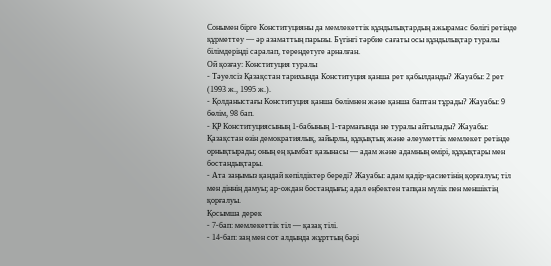Сонымен бірге Конституцияны да мемлекеттік құндылықтардың ажырамас бөлігі ретінде құрметтеу — әр азаматтың парызы. Бүгінгі тәрбие сағаты осы құндылықтар туралы білімдеріңді саралап, тереңдетуге арналған.
Ой қозғау: Конституция туралы
- Тәуелсіз Қазақстан тарихында Конституция қанша рет қабылданды? Жауабы: 2 рет (1993 ж., 1995 ж.).
- Қолданыстағы Конституция қанша бөлімнен және қанша баптан тұрады? Жауабы: 9 бөлім, 98 бап.
- ҚР Конституциясының 1-бабының 1-тармағында не туралы айтылады? Жауабы: Қазақстан өзін демократиялық, зайырлы, құқықтық және әлеуметтік мемлекет ретінде орнықтырады; оның ең қымбат қазынасы — адам және адамның өмірі, құқықтары мен бостандықтары.
- Ата заңымыз қандай кепілдіктер береді? Жауабы: адам қадір-қасиетінің қорғалуы; тіл мен діннің дамуы; ар-ождан бостандығы; адал еңбектен тапқан мүлік пен меншіктің қорғалуы.
Қосымша дерек
- 7-бап: мемлекеттік тіл — қазақ тілі.
- 14-бап: заң мен сот алдында жұрттың бәрі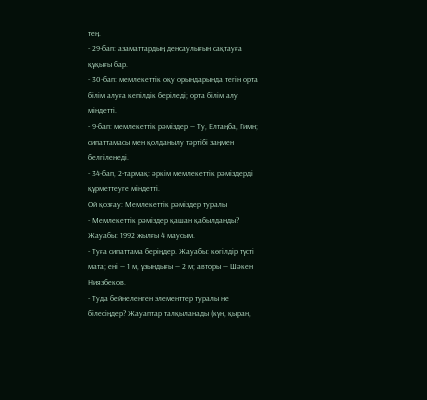тең.
- 29-бап: азаматтардың денсаулығын сақтауға құқығы бар.
- 30-бап: мемлекеттік оқу орындарында тегін орта білім алуға кепілдік беріледі; орта білім алу міндетті.
- 9-бап: мемлекеттік рәміздер — Ту, Елтаңба, Гимн; сипаттамасы мен қолданылу тәртібі заңмен белгіленеді.
- 34-бап, 2-тармақ: әркім мемлекеттік рәміздерді құрметтеуге міндетті.
Ой қозғау: Мемлекеттік рәміздер туралы
- Мемлекеттік рәміздер қашан қабылданды? Жауабы: 1992 жылғы 4 маусым.
- Туға сипаттама беріңдер. Жауабы: көгілдір түсті мата; ені — 1 м, ұзындығы — 2 м; авторы — Шәкен Ниязбеков.
- Туда бейнеленген элементтер туралы не білесіңдер? Жауаптар талқыланады (күн, қыран,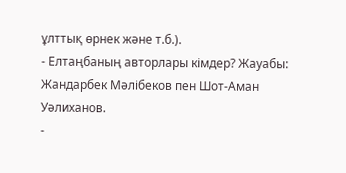ұлттық өрнек және т.б.).
- Елтаңбаның авторлары кімдер? Жауабы: Жандарбек Мәлібеков пен Шот-Аман Уәлиханов.
-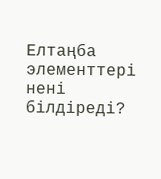Елтаңба элементтері нені білдіреді?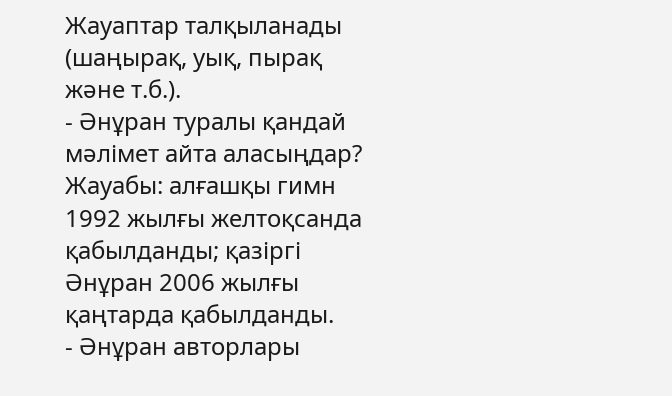Жауаптар талқыланады (шаңырақ, уық, пырақ және т.б.).
- Әнұран туралы қандай мәлімет айта аласыңдар? Жауабы: алғашқы гимн 1992 жылғы желтоқсанда қабылданды; қазіргі Әнұран 2006 жылғы қаңтарда қабылданды.
- Әнұран авторлары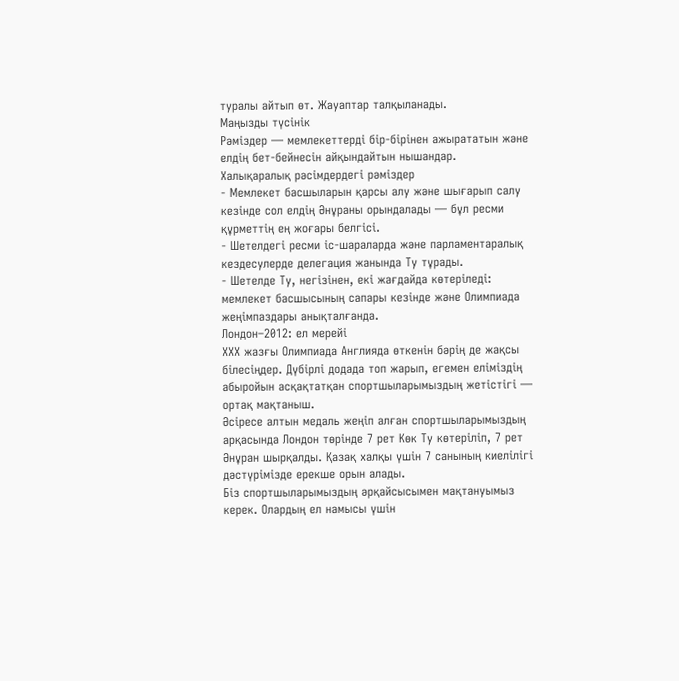туралы айтып өт. Жауаптар талқыланады.
Маңызды түсінік
Рәміздер — мемлекеттерді бір-бірінен ажырататын және елдің бет-бейнесін айқындайтын нышандар.
Халықаралық рәсімдердегі рәміздер
- Мемлекет басшыларын қарсы алу және шығарып салу кезінде сол елдің Әнұраны орындалады — бұл ресми құрметтің ең жоғары белгісі.
- Шетелдегі ресми іс-шараларда және парламентаралық кездесулерде делегация жанында Ту тұрады.
- Шетелде Ту, негізінен, екі жағдайда көтеріледі: мемлекет басшысының сапары кезінде және Олимпиада жеңімпаздары анықталғанда.
Лондон–2012: ел мерейі
ХХХ жазғы Олимпиада Англияда өткенін бәрің де жақсы білесіңдер. Дүбірлі додада топ жарып, егемен еліміздің абыройын асқақтатқан спортшыларымыздың жетістігі — ортақ мақтаныш.
Әсіресе алтын медаль жеңіп алған спортшыларымыздың арқасында Лондон төрінде 7 рет Көк Ту көтеріліп, 7 рет Әнұран шырқалды. Қазақ халқы үшін 7 санының киелілігі дәстүрімізде ерекше орын алады.
Біз спортшыларымыздың әрқайсысымен мақтануымыз керек. Олардың ел намысы үшін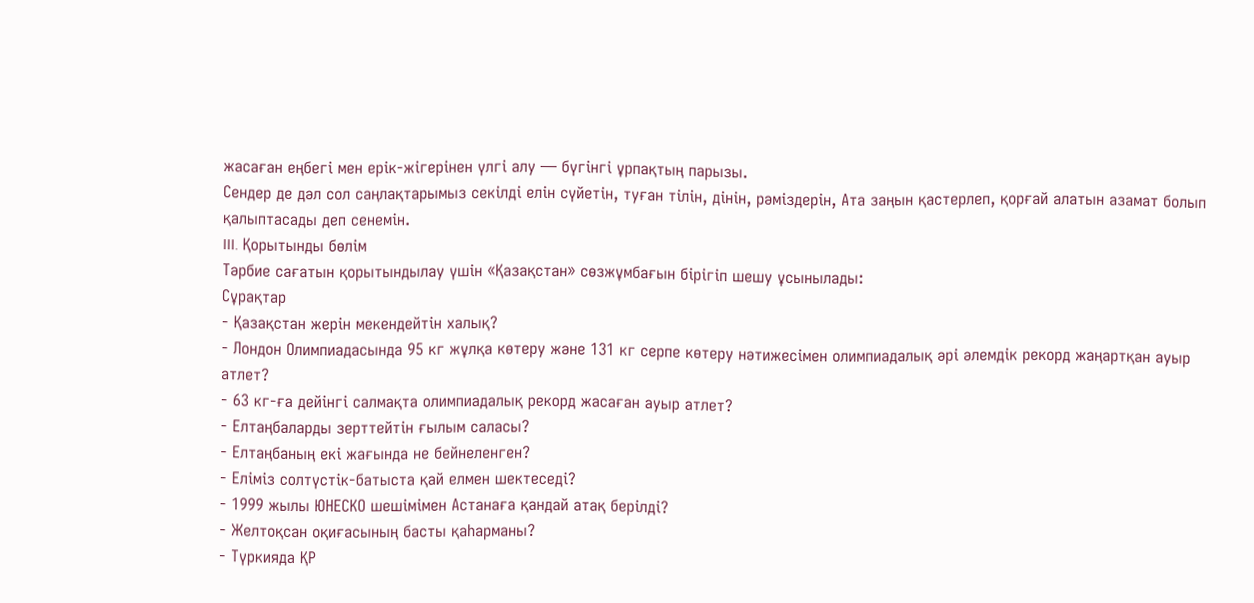жасаған еңбегі мен ерік-жігерінен үлгі алу — бүгінгі ұрпақтың парызы.
Сендер де дәл сол саңлақтарымыз секілді елін сүйетін, туған тілін, дінін, рәміздерін, Ата заңын қастерлеп, қорғай алатын азамат болып қалыптасады деп сенемін.
III. Қорытынды бөлім
Тәрбие сағатын қорытындылау үшін «Қазақстан» сөзжұмбағын бірігіп шешу ұсынылады:
Сұрақтар
- Қазақстан жерін мекендейтін халық?
- Лондон Олимпиадасында 95 кг жұлқа көтеру және 131 кг серпе көтеру нәтижесімен олимпиадалық әрі әлемдік рекорд жаңартқан ауыр атлет?
- 63 кг-ға дейінгі салмақта олимпиадалық рекорд жасаған ауыр атлет?
- Елтаңбаларды зерттейтін ғылым саласы?
- Елтаңбаның екі жағында не бейнеленген?
- Еліміз солтүстік-батыста қай елмен шектеседі?
- 1999 жылы ЮНЕСКО шешімімен Астанаға қандай атақ берілді?
- Желтоқсан оқиғасының басты қаһарманы?
- Түркияда ҚР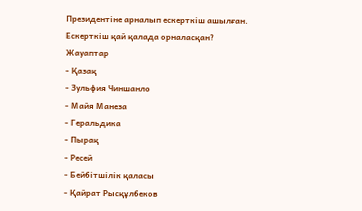Президентіне арналып ескерткіш ашылған. Ескерткіш қай қалада орналасқан?
Жауаптар
- Қазақ
- Зульфия Чиншанло
- Майя Манеза
- Геральдика
- Пырақ
- Ресей
- Бейбітшілік қаласы
- Қайрат Рысқұлбеков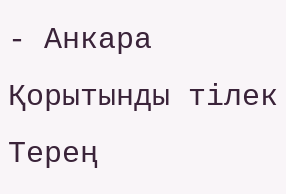- Анкара
Қорытынды тілек
Терең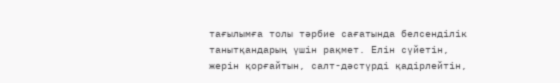тағылымға толы тәрбие сағатында белсенділік танытқандарың үшін рақмет. Елін сүйетін, жерін қорғайтын, салт-дәстүрді қадірлейтін,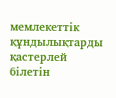мемлекеттік құндылықтарды қастерлей білетін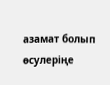азамат болып өсулеріңе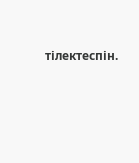тілектеспін.